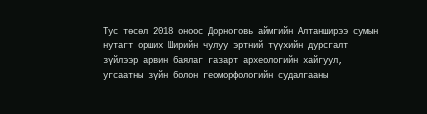Тус төсөл 2018 оноос Дорноговь аймгийн Алтанширээ сумын нутагт орших Ширийн чулуу эртний түүхийн дурсгалт зүйлээр арвин баялаг газарт археологийн хайгуул, угсаатны зүйн болон геоморфологийн судалгааны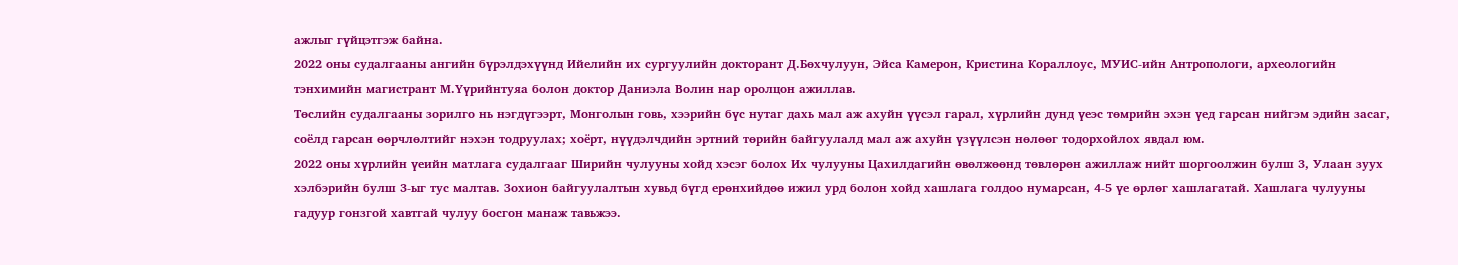ажлыг гүйцэтгэж байна.
2022 оны судалгааны ангийн бүрэлдэхүүнд Ийелийн их сургуулийн докторант Д.Бөхчулуун, Эйса Камерон, Кристина Кораллоус, МУИС-ийн Антропологи, археологийн тэнхимийн магистрант М.Үүрийнтуяа болон доктор Даниэла Волин нар оролцон ажиллав.
Төслийн судалгааны зорилго нь нэгдүгээрт, Монголын говь, хээрийн бүс нутаг дахь мал аж ахуйн үүсэл гарал, хүрлийн дунд үеэс төмрийн эхэн үед гарсан нийгэм эдийн засаг, соёлд гарсан өөрчлөлтийг нэхэн тодруулах; хоёрт, нүүдэлчдийн эртний төрийн байгуулалд мал аж ахуйн үзүүлсэн нөлөөг тодорхойлох явдал юм.
2022 оны хүрлийн үеийн матлага судалгааг Ширийн чулууны хойд хэсэг болох Их чулууны Цахилдагийн өвөлжөөнд төвлөрөн ажиллаж нийт шоргоолжин булш 3, Улаан зуух хэлбэрийн булш 3-ыг тус малтав. Зохион байгуулалтын хувьд бүгд ерөнхийдөө ижил урд болон хойд хашлага голдоо нумарсан, 4-5 үе өрлөг хашлагатай. Хашлага чулууны гадуур гонзгой хавтгай чулуу босгон манаж тавьжээ.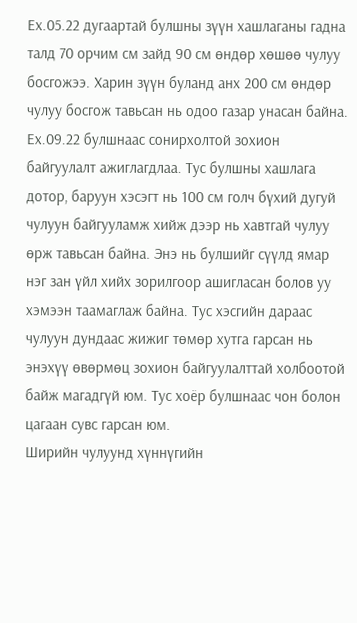Eх.05.22 дугаартай булшны зүүн хашлаганы гадна талд 70 орчим см зайд 90 см өндөр хөшөө чулуу босгожээ. Харин зүүн буланд анх 200 см өндөр чулуу босгож тавьсан нь одоо газар унасан байна. Ех.09.22 булшнаас сонирхолтой зохион байгуулалт ажиглагдлаа. Тус булшны хашлага дотор, баруун хэсэгт нь 100 см голч бүхий дугуй чулуун байгууламж хийж дээр нь хавтгай чулуу өрж тавьсан байна. Энэ нь булшийг сүүлд ямар нэг зан үйл хийх зорилгоор ашигласан болов уу хэмээн таамаглаж байна. Тус хэсгийн дараас чулуун дундаас жижиг төмөр хутга гарсан нь энэхүү өвөрмөц зохион байгуулалттай холбоотой байж магадгүй юм. Тус хоёр булшнаас чон болон цагаан сувс гарсан юм.
Ширийн чулуунд хүннүгийн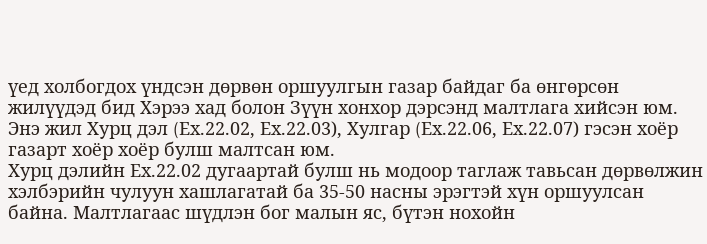үед холбогдох үндсэн дөрвөн оршуулгын газар байдаг ба өнгөрсөн жилүүдэд бид Хэрээ хад болон Зүүн хонхор дэрсэнд малтлага хийсэн юм. Энэ жил Хурц дэл (Eх.22.02, Eх.22.03), Хулгар (Eх.22.06, Eх.22.07) гэсэн хоёр газарт хоёр хоёр булш малтсан юм.
Хурц дэлийн Eх.22.02 дугаартай булш нь модоор таглаж тавьсан дөрвөлжин хэлбэрийн чулуун хашлагатай ба 35-50 насны эрэгтэй хүн оршуулсан байна. Малтлагаас шүдлэн бог малын яс, бүтэн нохойн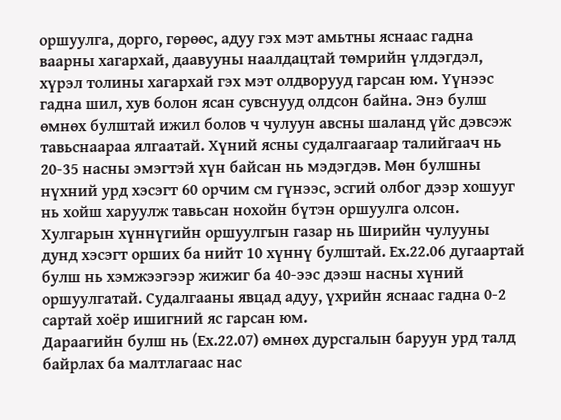оршуулга, дорго, гөрөөс, адуу гэх мэт амьтны яснаас гадна ваарны хагархай, даавууны наалдацтай төмрийн үлдэгдэл, хүрэл толины хагархай гэх мэт олдворууд гарсан юм. Үүнээс гадна шил, хув болон ясан сувснууд олдсон байна. Энэ булш өмнөх булштай ижил болов ч чулуун авсны шаланд үйс дэвсэж тавьснаараа ялгаатай. Хүний ясны судалгаагаар талийгаач нь 20-35 насны эмэгтэй хүн байсан нь мэдэгдэв. Мөн булшны нүхний урд хэсэгт 60 орчим см гүнээс, эсгий олбог дээр хошууг нь хойш харуулж тавьсан нохойн бүтэн оршуулга олсон.
Хулгарын хүннүгийн оршуулгын газар нь Ширийн чулууны дунд хэсэгт орших ба нийт 10 хүннү булштай. Eх.22.06 дугаартай булш нь хэмжээгээр жижиг ба 40-ээс дээш насны хүний оршуулгатай. Судалгааны явцад адуу, үхрийн яснаас гадна 0-2 сартай хоёр ишигний яс гарсан юм.
Дараагийн булш нь (Eх.22.07) өмнөх дурсгалын баруун урд талд байрлах ба малтлагаас нас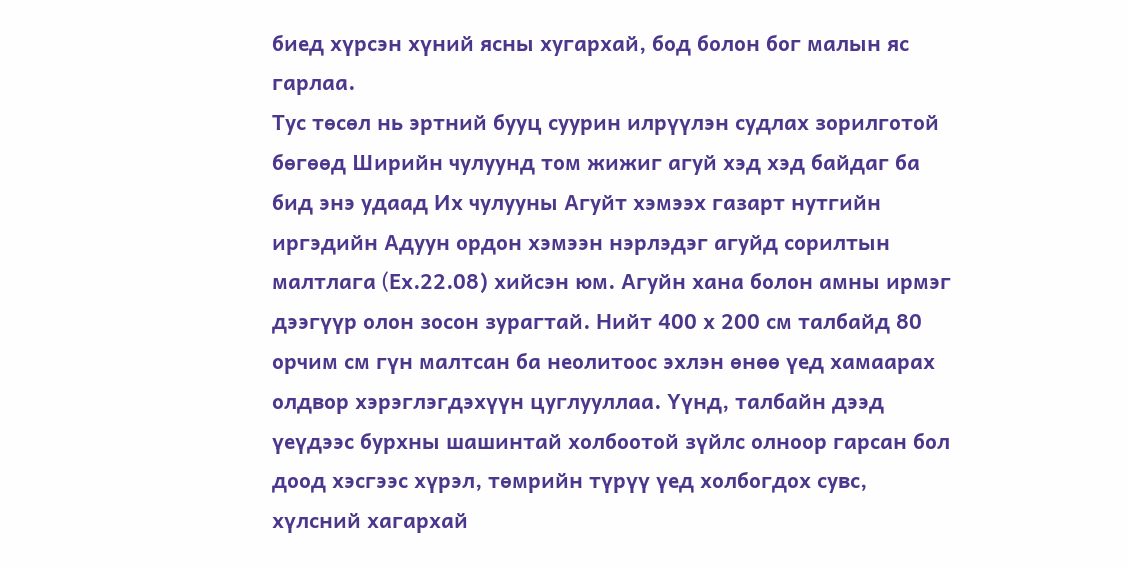биед хүрсэн хүний ясны хугархай, бод болон бог малын яс гарлаа.
Тус төсөл нь эртний бууц суурин илрүүлэн судлах зорилготой бөгөөд Ширийн чулуунд том жижиг агуй хэд хэд байдаг ба бид энэ удаад Их чулууны Агуйт хэмээх газарт нутгийн иргэдийн Адуун ордон хэмээн нэрлэдэг агуйд сорилтын малтлага (Eх.22.08) хийсэн юм. Агуйн хана болон амны ирмэг дээгүүр олон зосон зурагтай. Нийт 400 х 200 см талбайд 80 орчим см гүн малтсан ба неолитоос эхлэн өнөө үед хамаарах олдвор хэрэглэгдэхүүн цуглууллаа. Үүнд, талбайн дээд үеүдээс бурхны шашинтай холбоотой зүйлс олноор гарсан бол доод хэсгээс хүрэл, төмрийн түрүү үед холбогдох сувс, хүлсний хагархай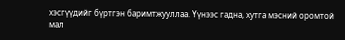хэсгүүдийг бүртгэн баримтжууллаа. Үүнээс гадна, хутга мэсний оромтой мал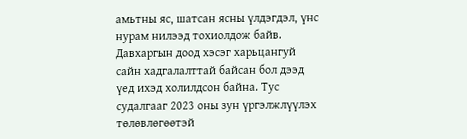амьтны яс, шатсан ясны үлдэгдэл, үнс нурам нилээд тохиолдож байв. Давхаргын доод хэсэг харьцангуй сайн хадгалалттай байсан бол дээд үед ихэд холилдсон байна. Тус судалгааг 2023 оны зун үргэлжлүүлэх төлөвлөгөөтэй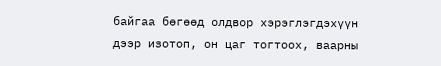байгаа бөгөөд олдвор хэрэглэгдэхүүн дээр изотоп, он цаг тогтоох, ваарны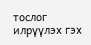тослог илрүүлэх гэх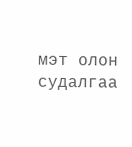мэт олон судалгаа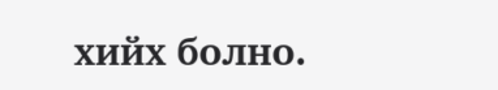хийх болно.